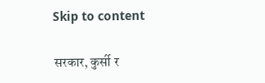Skip to content

सरकार, कुर्सी र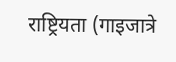राष्ट्रियता (गाइजात्रे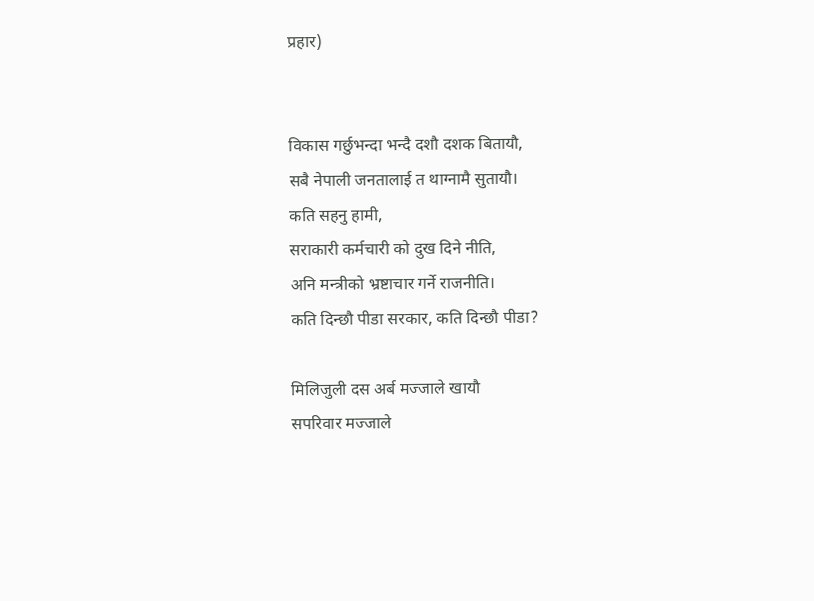प्रहार)


विकास गर्छुभन्दा भन्दै दशौ दशक बितायौ,
सबै नेपाली जनतालाई त थाग्नामै सुतायौ।
कति सहनु हामी,
सराकारी कर्मचारी को दुख दिने नीति,
अनि मन्त्रीको भ्रष्टाचार गर्ने राजनीति।
कति दिन्छौ पीडा सरकार, कति दिन्छौ पीडा?

मिलिजुली दस अर्ब मज्जाले खायौ
सपरिवार मज्जाले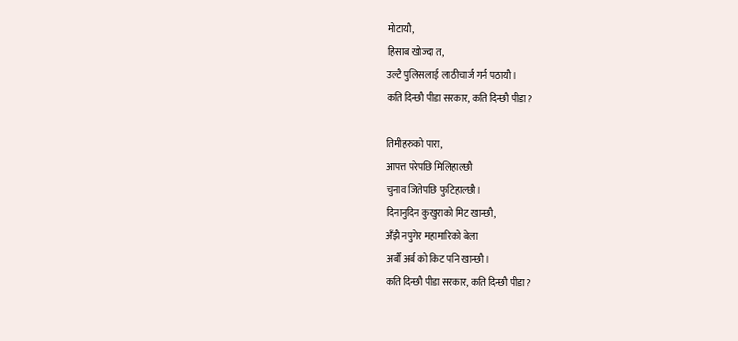मोटायौ,
हिसाब खोज्दा त,
उल्टै पुलिसलाई लाठीचार्ज गर्न पठायौ।
कति दिन्छौ पीडा सरकार, कति दिन्छौ पीडा?

तिमीहरुको पारा,
आपत्त परेपछि मिलिहाल्छौ
चुनाव जितेपछि फुटिहाल्छौ।
दिनानुदिन कुखुराको मिट खान्छौ,
अँझै नपुगेर महामारिको बेला
अर्बौं अर्ब को किट पनि खान्छौ।
कति दिन्छौ पीडा सरकार, कति दिन्छौ पीडा?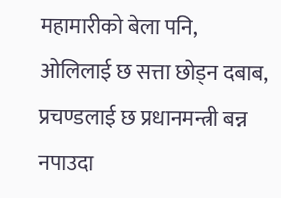महामारीको बेला पनि,
ओलिलाई छ सत्ता छोड्न दबाब,
प्रचण्डलाई छ प्रधानमन्त्री बन्न नपाउदा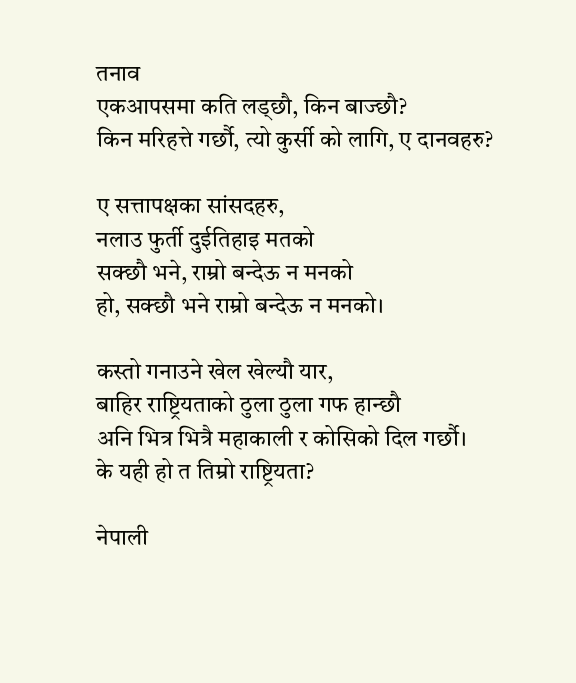तनाव
एकआपसमा कति लड्छौ, किन बाज्छौ?
किन मरिहत्ते गर्छौ, त्यो कुर्सी को लागि, ए दानवहरु?

ए सत्तापक्षका सांसदहरु,
नलाउ फुर्ती दुईतिहाइ मतको
सक्छौ भने, राम्रो बन्देऊ न मनको
हो, सक्छौ भने राम्रो बन्देऊ न मनको।

कस्तो गनाउने खेल खेल्यौ यार,
बाहिर राष्ट्रियताको ठुला ठुला गफ हान्छौ
अनि भित्र भित्रै महाकाली र कोसिको दिल गर्छौ।
के यही हो त तिम्रो राष्ट्रियता?

नेपाली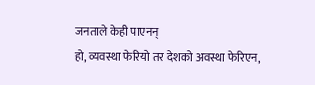जनताले केही पाएनन्
हो, व्यवस्था फेरियो तर देशको अवस्था फेरिएन,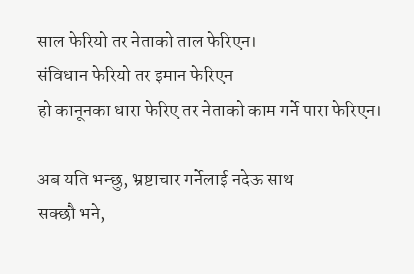साल फेरियो तर नेताको ताल फेरिएन।
संविधान फेरियो तर इमान फेरिएन
हो कानूनका धारा फेरिए तर नेताको काम गर्ने पारा फेरिएन।

अब यति भन्छु, भ्रष्टाचार गर्नेलाई नदेऊ साथ
सक्छौ भने,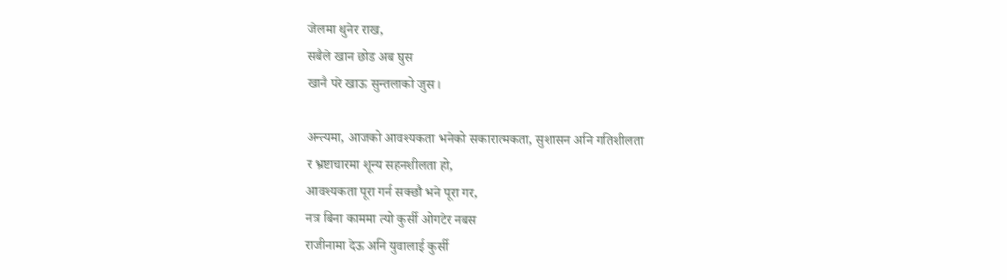जेलमा थुनेर राख,
सबैले खान छोड अब घुस
खानै परे खाऊ सुन्तलाको जुस।

अन्त्यमा, आजको आवश्यकता भनेको सकारात्मकता, सुशासन अनि गतिशीलता
र भ्रष्टाचारमा शून्य सहनशीलता हो,
आवश्यकता पूरा गर्न सक्छौ भने पूरा गर,
नत्र बिना काममा त्यो कुर्सी ओगटेर नबस
राजीनामा देऊ अनि युवालाई कुर्सी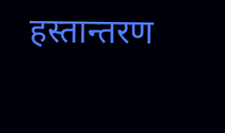हस्तान्तरण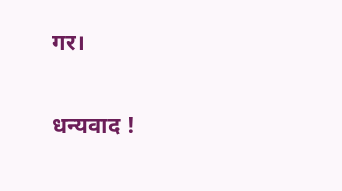गर।

धन्यवाद !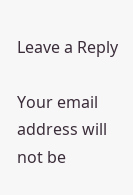Leave a Reply

Your email address will not be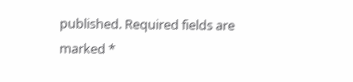published. Required fields are marked *